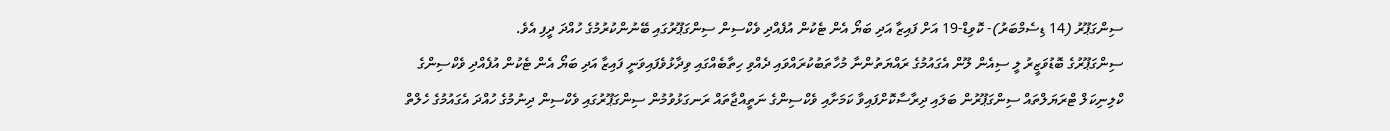ސިންގަޕޫރު (14 ޑިސެމްބަރު)- ކޮވިޑް-19 އަށް ފައިޒާ އަދި ބަޔޯ އެން ޓެކުން އުފެއްދި ވެކްސިން ސިންގަޕޫރުގައި ބޭނުންކުރުމުގެ ހުއްދަ ދީފި އެވެ.
ސިންގަޕޫރުގެ ބޮޑުވަޒީރު ލީ ސިއެން ލޫން އެގައުމުގެ ރައްޔަތުންނާ މުހާތަބުކުރައްވައި ދެއްވި ހިތާބެއްގައި ވިދާޅުވެފައިވަނީ ފައިޒާ އަދި ބަޔޯ އެން ޓެކުން އުފެއްދި ވެކްސިންގެ ކްލިނިކަލް ޓްރަޔަލްތައް ސިންގަޕޫރުން ބަލައި ދިރާސާކޮށްފައިވާ ކަމަށާއި ވެކްސިންގެ ނަތީއްޖާތައް ރަނގަޅުވުމުން ސިންގަޕޫރުގައި ވެކްސިން ދިނުމުގެ ހުއްދަ އެގައުމުގެ ހެލްތް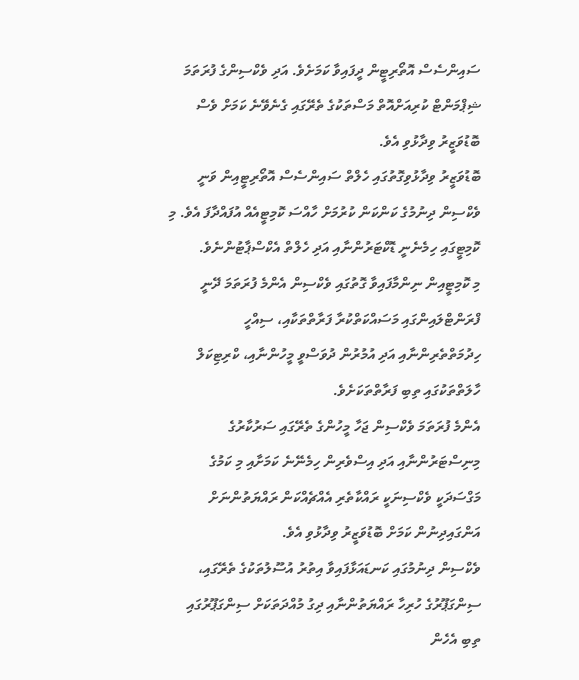ސައިންސެސް އޮތޯރިޓީން ދީފައިވާ ކަމަށެވެ. އަދި ވެކްސިންގެ ފުރަތަމަ ޝިޕްމަންޓް ކުރިއަށްއޮތް މަސްތަކުގެ ތެރޭގައި ގެނެވޭނެ ކަމަށް ވެސް ބޮޑުވަޒީރު ވިދާޅުވި އެވެ.
ބޮޑުވަޒީރު ވިދާޅުވިގޮތުގައި ހެލްތް ސައިންސެސް އޮތޯރިޓީއިން ވަނީ ވެކްސިން ދިނުމުގެ ކަންކަން ކުރުމަށް ހާއްސަ ކޮމިޓީއެއް އުފައްދާފަ އެވެ. މި ކޮމިޓީގައި ހިމެނެނީ ޑޮކްޓަރުންނާއި އަދި ހެލްތް އެކްސްޕާޓުންނެވެ.
މި ކޮމިޓީއިން ނިންމާފައިވާ ގޮތުގައި ވެކްސިން އެންމެ ފުރަތަމަ ދޭނީ ފްރަންޓްލައިންގައި މަސައްކަތްކުރާ ފަރާތްތަކާއި، ސިއްހީ ހިދުމަތްތެރިންނާއި އަދި އުމުރުން ދުވަސްވީ މީހުންނާއި، ކްރިޓިކަލް ހާލަތްތަކުގައި ތިބި ފަރާތްތަކަށެވެ.
އެންމެ ފުރަތަމަ ވެކްސިން ޖަހާ މީހުންގެ ތެރޭގައި ސަރުކާރުގެ މިނިސްޓަރުންނާއި އަދި އިސްވެރިން ހިމެނޭނެ ކަމަށާއި މި ކަމުގެ މަގްސަދަކީ ވެކްސިނަކީ ރައްކާތެރި އެއްޗެއްކަން ރައްޔަތުންނަށް އަންގައިދިނުން ކަމަށް ބޮޑުވަޒީރު ވިދާޅުވި އެވެ.
ވެކްސިން ދިނުމުގައި ކަނޑައަޅާފައިވާ އިތުރު އުސޫލުތަކުގެ ތެރޭގައި، ސިންގަޕޫރުގެ ހުރިހާ ރައްޔަތުންނާއި ދިގު މުއްދަތަކަށް ސިންގަޕޫރުގައި ތިބި އެހެން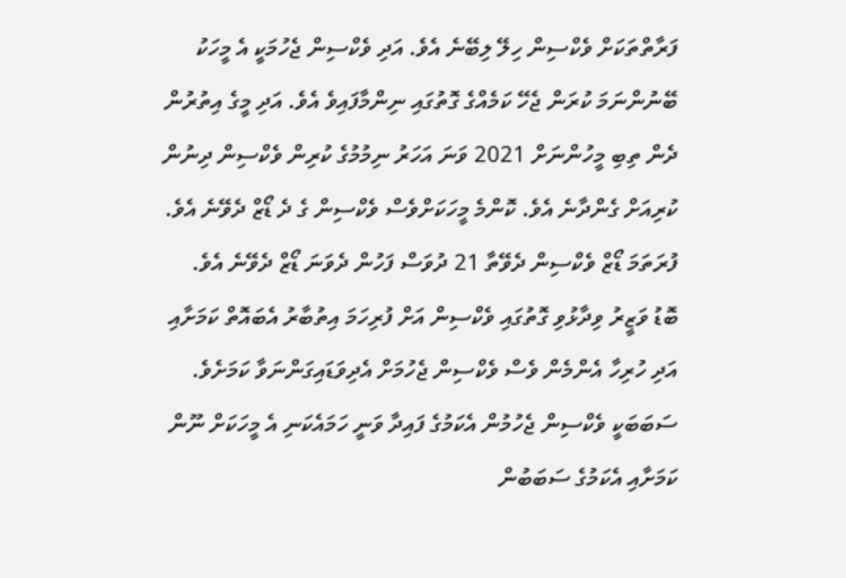ފަރާތްތަކަށް ވެކްސިން ހިލޭ ލިބޭނެ އެވެ. އަދި ވެކްސިން ޖެހުމަކީ އެ މީހަކު ބޭނުންނަމަ ކުރަން ޖެހޭ ކަމެއްގެ ގޮތުގައި ނިންމާފައިވެ އެވެ. އަދި މީގެ އިތުރުން ދެން ތިބި މީހުންނަށް 2021 ވަނަ އަހަރު ނިމުމުގެ ކުރިން ވެކްސިން ދިނުން ކުރިއަށް ގެންދާނެ އެވެ. ކޮންމެ މީހަކަށްވެސް ވެކްސިން ގެ ދެ ޑޯޒް ދެވޭނެ އެވެ.
ފުރަތަމަ ޑޯޒް ވެކްސިން ދެވޭތާ 21 ދުވަސް ފަހުން ދެވަނަ ޑޯޒް ދެވޭނެ އެވެ.
ބޮޑު ވަޒީރު ވިދާޅުވި ގޮތުގައި ވެކްސިން އަށް ފުރިހަމަ އިތުބާރު އެބައޮތް ކަމަށާއި އަދި ހުރިހާ އެންމެން ވެސް ވެކްސިން ޖެހުމަށް އެދިވަޑައިގަންނަވާ ކަމަށެވެ. ސަބަބަކީ ވެކްސިން ޖެހުމުން އެކަމުގެ ފައިދާ ވަނީ ހަމައެކަނި އެ މީހަކަށް ނޫން ކަމަށާއި އެކަމުގެ ސަބަބުން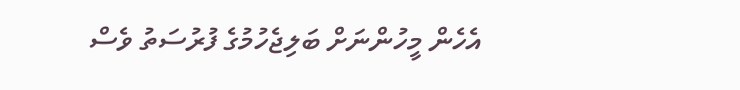އެހެން މީހުންނަށް ބަލިޖެހުމުގެ ފުރުސަތު ވެސް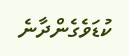ކުޑަވެގެންދާނެ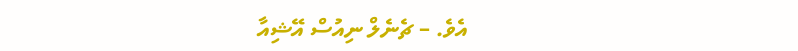އެވެ. – ޗެނެލް ނިއުސް އޭޝިއާ